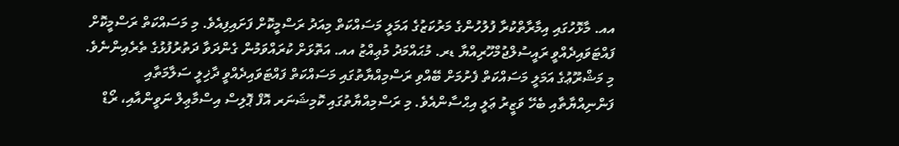އއ. މާޅޮހުގައި އިމާރާތްކުރާ ފުލުހުންގެ މަރުކަޒުގެ އަމަލީ މަސައްކަތް މިއަދު ރަސްމީކޮށް ފަށައިފިއެވެ. މި މަސައްކަތް ރަސްމީކޮށް ފައްޓަވައިދެއްވީ ރައީސުލްޖުމްހޫރިއްޔާ ޑރ. މުޙައްމަދު މުޢިއްޒު އއ. އަތޮޅަށް ކުރައްވަމުން ގެންދަވާ ދަތުރުފުޅުގެ ތެރެއިންނެވެ.
މި މަޝްރޫޢުގެ އަމަލީ މަސައްކަތް ފެށުމަށް ބޭއްވި ރަސްމިއްޔާތުގައި މަސައްކަތް ފައްޓަވައިދެއްވީ ދާޚިލީ ސަލާމަތާއި ފަންނިއްޔާތާއި ބެހޭ ވަޒީރު ޢަލީ އިޙްސާންއެވެ. މި ރަސްމިއްޔާތުގައި ކޮމިޝަނަރ އޮފް ޕޮލިސް އިސްމާޢިލް ނަވީންއާއި، ރޯޑް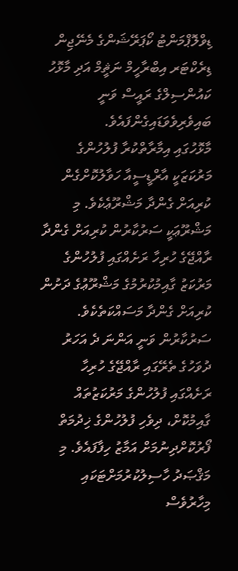ޑިވްލޮޕްމަންޓު ކޯޕަރޭޝަންގެ މެނޭޖިން ޑިރެކްޓަރ އިބްރާހީމް ނަޘީމް އަދި މާޅޮހު ކައުންސިލްގެ ރައީސް ވަނީ ބައިވެރިވެވަޑައިގެންފައެވެ.
މާޅޮހުގައި އިމާރާތްކުރާ ފުލުހުންގެ މަރުކަޒަކީ އާރްޑީސީއާ ހަވާލުކޮށްގެން ކުރިއަށް ގެންދާ މަޝްރޫޢެކެވެ. މި މަޝްރޫޢަކީ ސަރުކާރުން ކުރިއަށް ގެންދާ ރާއްޖޭގެ ހުރިހާ ރަށެއްގައި ފުލުހުންގެ މަރުކަޒު ގާއިމުކުރުމުގެ މަޝްރޫޢުގެ ދަށުން ކުރިއަށް ގެންދާ މަސައްކަތެކެވެ.
ސަރުކާރުން ވަނީ އަންނަ ދެ އަހަރު ދުވަހުގެ ތެރޭގައި ރާއްޖޭގެ ހުރިހާ ރަށެއްގައި ފުލުހުންގެ މަރުކަޒުތައް ގާއިމުކޮށް، ދިވެހި ފުލުހުންގެ ޚިދުމަތް ފޯރުކޮށްދިނުމަށް އަމާޒު ހިފާފައެވެ. މި މަޤްޞަދު ހާސިލުކުރުމަށްޓަކައި މިހާރުވެސް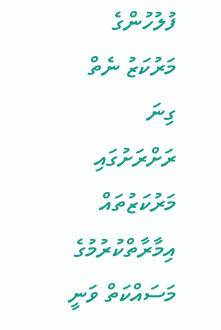ފުލުހުންގެ މަރުކަޒު ނެތް ގިނަ ރަށްރަށުގައި މަރުކަޒުތައް އިމާރާތްކުރުމުގެ މަސައްކަތް ވަނީ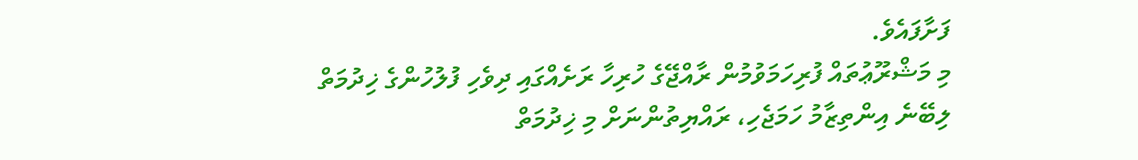ފަށާފައެވެ.
މި މަޝްރޫޢުތައް ފުރިހަމަވުމުން ރާއްޖޭގެ ހުރިހާ ރަށެއްގައި ދިވެހި ފުލުހުންގެ ޚިދުމަތް ލިބޭނެ އިންތިޒާމު ހަމަޖެހި، ރައްޔިތުންނަށް މި ޚިދުމަތް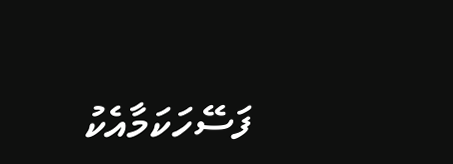ފަސޭހަކަމާއެކު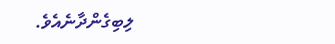ލިބިގެންދާނެއެވެ.